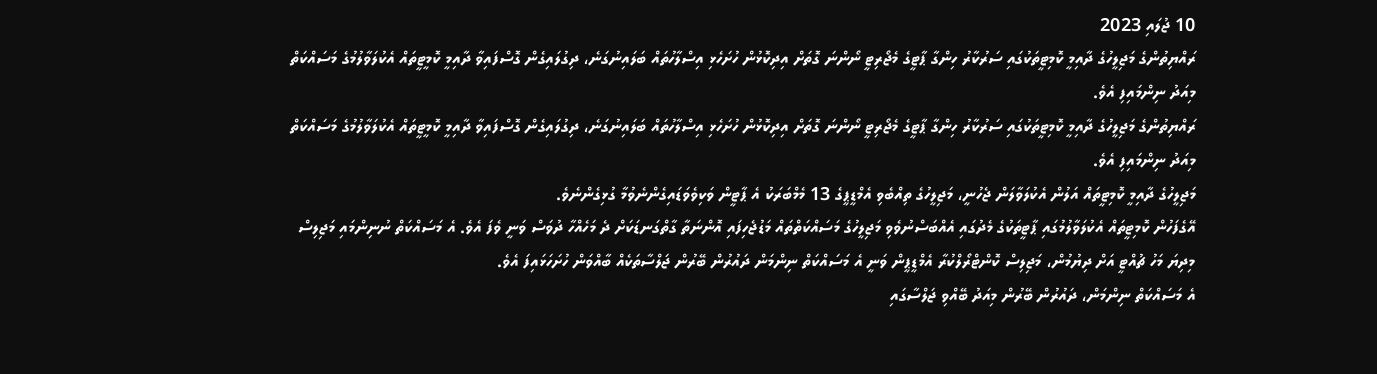10 ޖުލައި 2023
ރައްޔިތުންގެ މަޖިލީހުގެ ދާއިމީ ކޮމިޓީތަކުގައި ސަރުކާރު ހިންގާ ޕާޓީގެ މެޖޯރިޓީ ނޯންނަ ގޮތަށް އިދިކޮޅުން ހުށަހެޅި އިސްލާހުތައް ބަލައިނުގަނެ، ދިގުލައިގެން ގޮސްފައިވާ ދާއިމީ ކޮމީޓީތައް އެކުލަވާލުމުގެ މަސައްކަތް މިއަދު ނިންމައިފި އެވެ.
ރައްޔިތުންގެ މަޖިލީހުގެ ދާއިމީ ކޮމިޓީތަކުގައި ސަރުކާރު ހިންގާ ޕާޓީގެ މެޖޯރިޓީ ނޯންނަ ގޮތަށް އިދިކޮޅުން ހުށަހެޅި އިސްލާހުތައް ބަލައިނުގަނެ، ދިގުލައިގެން ގޮސްފައިވާ ދާއިމީ ކޮމީޓީތައް އެކުލަވާލުމުގެ މަސައްކަތް މިއަދު ނިންމައިފި އެވެ.
މަޖިލީހުގެ ދާއިމީ ކޮމިޓީތައް އަލުން އެކުލަވާލަން ޖެހުނީ، މަޖިލީހުގެ ތިއްބެވި އެމްޑީޕީގެ 13 މެމްބަރަކު އެ ޕާޓީން ވަކިވެވަޑައިގެންނެވުމާ ގުޅިގެންނެވެ.
އޭގެފަހުން ކޮމިޓީތައް އެކުލަވާލުމުގައި ޕާޓީތަކުގެ މެދުގައި އެއްބަސްނުވެވި މަޖިލީހުގެ މަސައްކަތްތައް މަޑުޖެހިފައި އޮންނަތާ ގާތްގަނޑަކަށް ދެ މަހެއްހާ ދުވަސް ވަނީ ވެފަ އެވެ. އެ މަސައްކަތް ނުނިންމައި މަޖިލިސް މިދިޔަ މަހު ޗުއްޓީ އަށް ދިޔުމުން، މަޖިލިސް ކޮންޓްރޯލްކުރާ އެމްޑީޕީން ވަނީ އެ މަސައްކަތް ނިންމަން ދައުރުން ބޭރުން ޖަލްސާތަކެއް ބާއްވަން ހުށަހަޅައިފަ އެވެ.
އެ މަސައްކަތް ނިންމަން، ދައުރުން ބޭރުން މިއަދު ބޭއްވި ޖަލްސާގައި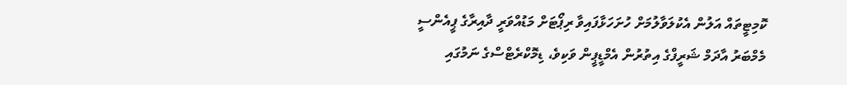ކޮމިޓީތައް އަލުން އެކުލަވާލުމަށް ހުށަހަޅާފައިވާ ރިޕޯޓަށް މަޑުއްވަރީ ދާއިރާގެ ޕީއެންސީ މެމްބަރު އާދަމް ޝަރީފްގެ އިތުރުން އެމްޑީޕީން ވަކިވެ، ޑިމޮކްރެޓްސްގެ ނަމުގައި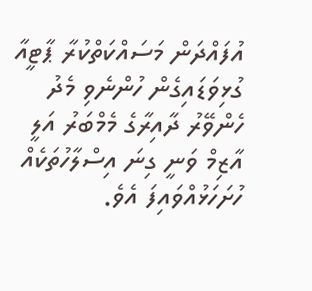އުފައްދަން މަސައްކަތްކުރާ ޕާޓީއާ ގުޅިވަޑައިގެން ހުންނެވި މެދު ހެންވޭރު ދާއިރާގެ މެމްބަރު އަލީ އާޒިމް ވަނީ ގިނަ އިސްލާހުތަކެއް ހުށަހަޅުއްވައިފަ އެވެ.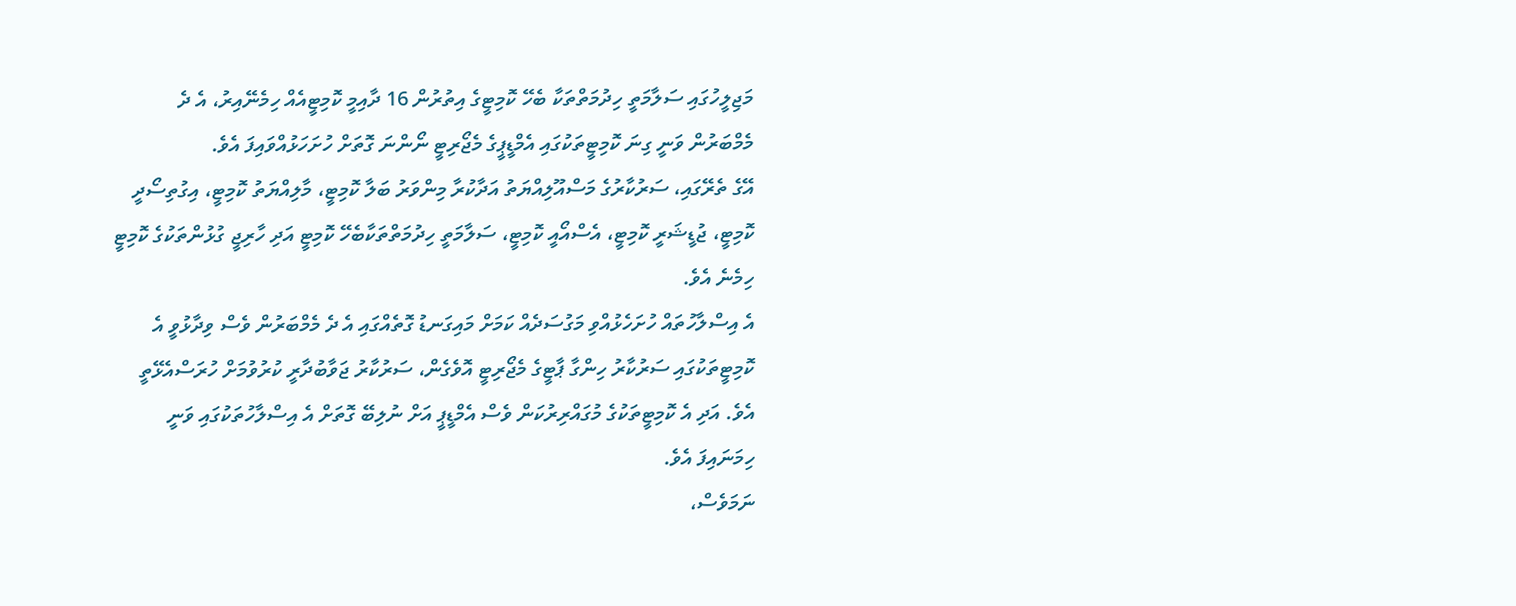މަޖިލީހުގައި ސަލާމަތީ ހިދުމަތްތަކާ ބެހޭ ކޮމިޓީގެ އިތުރުން 16 ދާއިމީ ކޮމިޓީއެއް ހިމެނޭއިރު، އެ ދެ މެމްބަރުން ވަނީ ގިނަ ކޮމިޓީތަކުގައި އެމްޑީޕީގެ މެޖޯރިޓީ ނޯންނަ ގޮތަށް ހުށަހަޅުއްވައިފަ އެވެ.
އޭގެ ތެރޭގައި، ސަރުކާރުގެ މަސްއޫލިއްޔަތު އަދާކުރާ މިންވަރު ބަލާ ކޮމިޓީ، މާލިއްޔަތު ކޮމިޓީ، އިގުތިސޯދީ ކޮމިޓީ، ޖުޑީޝަރީ ކޮމިޓީ، އެސްއޯއީ ކޮމިޓީ، ސަލާމަތީ ހިދުމަތްތަކާބެހޭ ކޮމިޓީ އަދި ހާރިޖީ ގުޅުންތަކުގެ ކޮމިޓީ ހިމެނެ އެވެ.
އެ އިސްލާހުތައް ހުށަހެޅުއްވި މަގުސަދެއް ކަމަށް މައިގަނޑު ގޮތެއްގައި އެ ދެ މެމްބަރުން ވެސް ވިދާޅުވީ އެ ކޮމިޓީތަކުގައި ސަރުކާރު ހިންގާ ޕާޓީގެ މެޖޯރިޓީ އޮވެގެން، ސަރުކާރު ޖަވާބުދާރީ ކުރުވުމަށް ހުރަސްއެޅޭތީ އެވެ. އަދި އެ ކޮމިޓީތަކުގެ މުގައްރިރުކަން ވެސް އެމްޑީޕީ އަށް ނުލިބޭ ގޮތަށް އެ އިސްލާހުތަކުގައި ވަނީ ހިމަނައިފަ އެވެ.
ނަމަވެސް،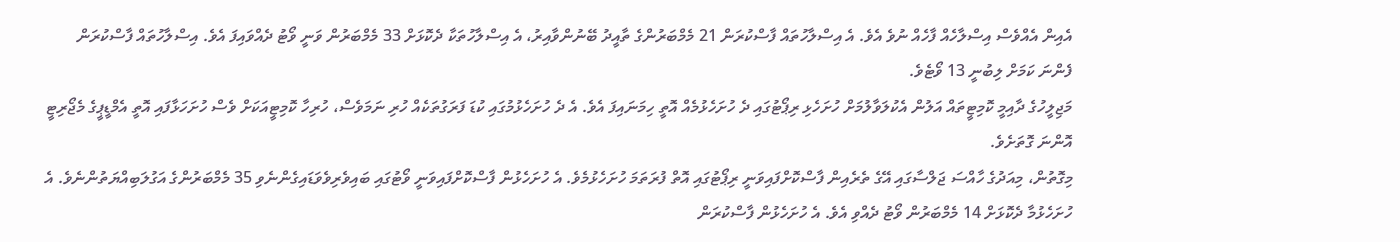އެއިން އެއްވެސް އިސްލާހެއް ފާހެއް ނުވެ އެވެ. އެ އިސްލާހުތައް ފާސްކުރަން 21 މެމްބަރުންގެ ތާއީދު ބޭނުންވާއިރު، އެ އިސްލާހުތަކާ ދެކޮޅަށް 33 މެމްބަރުން ވަނީ ވޯޓު ދެއްވައިފަ އެވެ. އިސްލާހުތައް ފާސްކުރަން ފެންނަ ކަމަށް ލިބުނީ 13 ވޯޓެވެ.
މަޖިލީހުގެ ދާއިމީ ކޮމިޓީތައް އަލުން އެކުލަވާލުމަށް ހުށަހެޅި ރިޕޯޓުގައި ދެ ހުށަހެޅުމެއް އޮތީ ހިމަނައިފަ އެވެ. އެ ދެ ހުށަހެޅުމުގައި ކުޑަ ފަރަގުތަކެއް ހުރި ނަމަވެސް، ހުރިހާ ކޮމިޓީއަކަށް ވެސް ހުށަހަޅާފައި އޮތީ އެމްޑީޕީގެ މެޖޯރިޓީ އޮންނަ ގޮތަށެވެ.
މިގޮތުން، މިއަދުގެ ހާއްސަ ޖަލްސާގައި އޭގެ ތެރެއިން ފާސްކޮށްފައިވަނީ ރިޕޯޓުގައި އޮތް ފުރަތަމަ ހުށަހެޅުމެވެ. އެ ހުށަހެޅުން ފާސްކޮށްފައިވަނީ ވޯޓުގައި ބައިވެރިވެވަޑައިގެންނެވި 35 މެމްބަރުންގެ އަގުލަބިއްޔަތުންނެވެ. އެ ހުށަހެޅުމާ ދެކޮޅަށް 14 މެމްބަރުން ވޯޓު ދެއްވި އެވެ. އެ ހުށަހެޅުން ފާސްކުރަން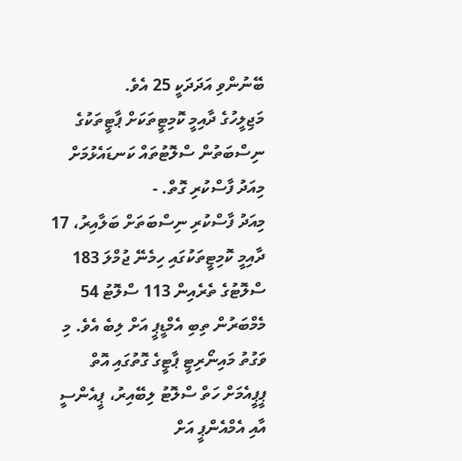ބޭނުންވި އަދަދަކީ 25 އެވެ.
މަޖިލީހުގެ ދާއިމީ ކޮމިޓީތަކަށް ޕާޓީތަކުގެ ނިސްބަތުން ސްލޮޓުތައް ކަނޑައެޅުމަށް މިއަދު ފާސްކުރި ގޮތް. -
މިއަދު ފާސްކުރި ނިސްބަތަށް ބަލާއިރު، 17 ދާއިމީ ކޮމިޓީތަކުގައި ހިމެނޭ ޖުމްލަ 183 ސްލޮޓުގެ ތެރެއިން 113 ސްލޮޓު 54 މެމްބަރުން ތިބި އެމްޑީޕީ އަށް ލިބެ އެވެ. މި ވަގުތު މައިނޯރިޓީ ޕާޓީގެ ގޮތުގައި އޮތް ޕީޕީއެމަށް ހަތް ސްލޮޓު ލިބޭއިރު، ޕީއެންސީ އާއި އެމްއެންޕީ އަށް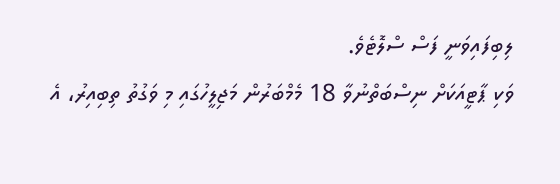ލިބިފައިވަނީ ފަސް ސްލޮޓެވެ.
ވަކި ޕާޓީއަކަށް ނިސްބަތްނުވާ 18 މެމްބަރުން މަޖިލީހުގައި މި ވަގުތު ތިބިއިރު، އެ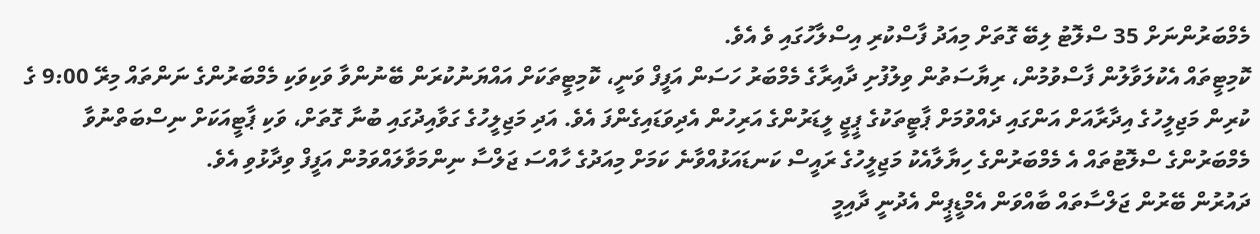މެމްބަރުންނަށް 35 ސްލޮޓު ލިބޭ ގޮތަށް މިއަދު ފާސްކުރި އިސްލާހުގައި ވެ އެވެ.
ކޮމިޓީތައް އެކުލަވާލުން ފާސްވުމުން، ރިޔާސަތުން ވިލުފުށި ދާއިރާގެ މެމްބަރު ހަސަން އަފީފް ވަނީ، ކޮމިޓީތަކަށް އައްޔަނުކުރަން ބޭނުންވާ ވަކިވަކި މެމްބަރުންގެ ނަންތައް މިރޭ 9:00 ގެ ކުރިން މަޖިލީހުގެ އިދާރާއަށް އަންގައި ދެއްވުމަށް ޕާޓީތަކުގެ ޕީޖީ ލީޑަރުންގެ އަރިހުން އެދިވަޑައިގެންފަ އެވެ. އަދި މަޖިލީހުގެ ގަވާއިދުގައި ބުނާ ގޮތަށް، ވަކި ޕާޓީއަކަށް ނިސްބަތްނުވާ މެމްބަރުންގެ ސްލޮޓުތައް އެ މެމްބަރުންގެ ހިޔާލާއެކު މަޖިލީހުގެ ރައީސް ކަނޑައަޅުއްވާނެ ކަމަށް މިއަދުގެ ހާއްސަ ޖަލްސާ ނިންމަވާލައްވަމުން އަފީފް ވިދާޅުވި އެވެ.
ދައުރުން ބޭރުން ޖަލްސާތައް ބާއްވަން އެމްޑީޕީން އެދުނީ ދާއިމީ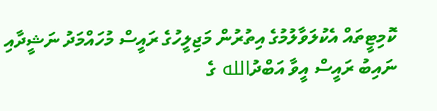ކޮމިޓީތައް އެކުލަވާލުމުގެ އިތުރުން މަޖިލީހުގެ ރައީސް މުހައްމަދު ނަޝީދާއި ނައިބު ރައީސް އީވާ އަބްދުالله ގެ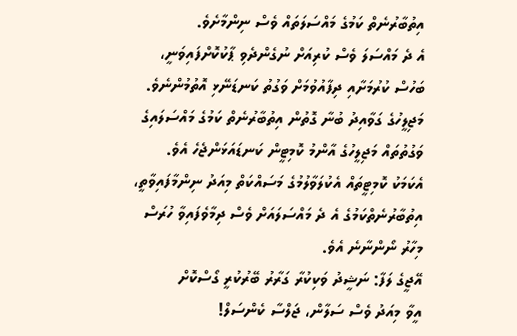އިތުބާރުނެތް ކަމުގެ މައްސަލަތައް ވެސް ނިންމާށެވެ.
އެ ދެ މައްސަލަ ވެސް ކުރިއަށް ނުގެންދެވި ޕާކުކޮށްފައިވަނީ، ބަހުސް ކުރުމަށާއި ދިފާއުވުމަށް ވަގުތު ކަނޑަނޭޅި އޮތުމުންނެވެ. މަޖިލީހުގެ ގަވާއިދު ބުނާ ގޮތުން އިތުބާރުނެތް ކަމުގެ މައްސަލައިގެ ވަގުތުތައް މަޖިލީހުގެ އާންމު ކޮމިޓީން ކަނޑައަޅަންޖެހެ އެވެ.
އެކަމަކު ކޮމިޓީތައް އެކުލަވާލުމުގެ މަސައްކަތް މިއަދު ނިންމާފައިވާތީ، އިތުބާރުނެތްކަމުގެ އެ ދެ މައްސަލައަށް ވެސް ދިމާވެފައިވާ ހުރަސް މިހާރު ނޯންނާނެ އެވެ.
އޭޖީގެ ލަފާ: ނަޝީދު ވަކިކުރާ ގަރާރު ބޭރުކުރީ ގޯސްކޮށް
އީވާ މިއަދު ވެސް ސަލާން، ޖަލްސާ ކެންސަލް!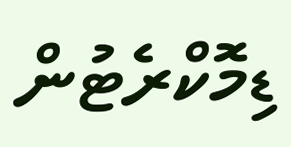ޑިމޮކްރެޓުން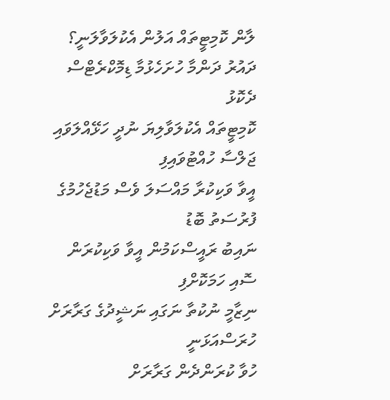ލާން ކޮމިޓީތައް އަލުން އެކުލަވާލަނީ؟
ދައުރު ދަންމާ ހުށަހެޅުމާ ޑިމޮކްރެޓްސް ދެކޮޅު
ކޮމިޓީތައް އެކުލަވާލިޔަ ނުދީ ހަޅޭއްލަވައި ޖަލްސާ ހުއްޓުވައިފި
އީވާ ވަކިކުރާ މައްސަލަ ވެސް މަޑުޖެހުމުގެ ފުރުސަތު ބޮޑު
ނައިބު ރައީސްކަމުން އީވާ ވަކިކުރަން ސޮއި ހަމަކޮށްފި
ނިޒާމީ ނުކުތާ ނަގައި ނަޝީދުގެ ގަރާރަށް ހުރަސްއަޅަނީ
ހުވާ ކުރަންދެން ގަރާރަށް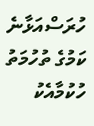ހުރަސްއަޅާނެ ކަމުގެ ތުހުމަތު
ހުކުމާއެކު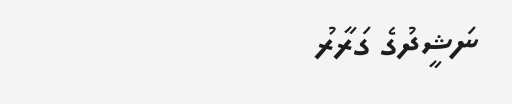ނަޝީދުގެ ގަރާރު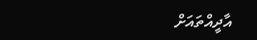އާދީއްތައަށް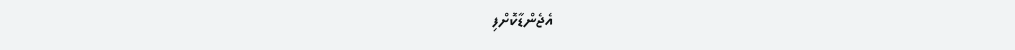އެޖެންޑާކޮށްފި